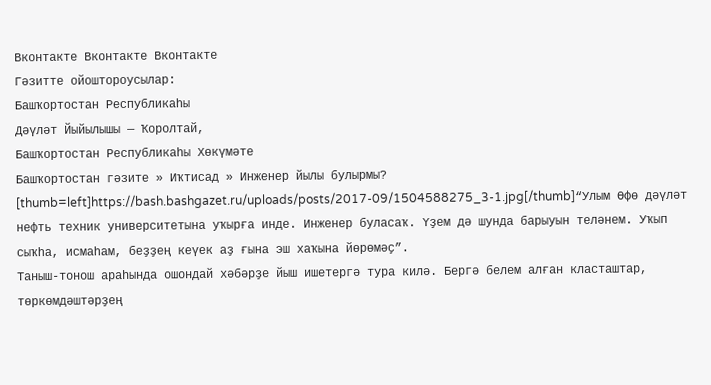Вконтакте Вконтакте Вконтакте
Гәзитте ойоштороусылар:
Башҡортостан Республикаһы
Дәүләт Йыйылышы — Ҡоролтай,
Башҡортостан Республикаһы Хөкүмәте
Башҡортостан гәзите » Иҡтисад » Инженер йылы булырмы?
[thumb=left]https://bash.bashgazet.ru/uploads/posts/2017-09/1504588275_3-1.jpg[/thumb]“Улым Өфө дәүләт нефть техник университетына уҡырға инде. Инженер буласаҡ. Үҙем дә шунда барыуын теләнем. Уҡып сыҡһа, исмаһам, беҙҙең кеүек аҙ ғына эш хаҡына йөрөмәҫ”.
Таныш-тонош араһында ошондай хәбәрҙе йыш ишетергә тура килә. Бергә белем алған класташтар, төркөмдәштәрҙең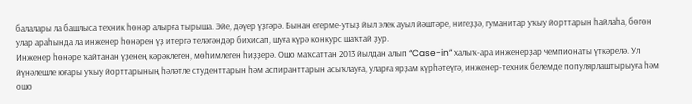балалары ла башлыса техник һөнәр алырға тырыша. Эйе, дәүер үҙгәрә. Бынан егерме-утыҙ йыл элек ауыл йәштәре, нигеҙҙә, гуманитар уҡыу йорттарын һайлаһа, бөгөн улар араһында ла инженер һөнәрен үҙ итергә теләгәндәр бихисап, шуға күрә конкурс шаҡтай ҙур.
Инженер һөнәре ҡайтанан үҙенең кәрәклеген, мөһимлеген һиҙҙерә. Ошо маҡсаттан 2013 йылдан алып “Case-in” халыҡ-ара инженерҙар чемпионаты үткәрелә. Ул йүнәлешле юғары уҡыу йорттарының һәләтле студенттарын һәм аспиранттарын асыҡлауға, уларға ярҙам күрһәтеүгә, инженер-техник белемде популярлаштырыуға һәм ошо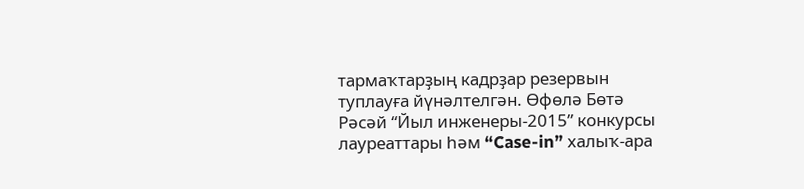тармаҡтарҙың кадрҙар резервын туплауға йүнәлтелгән. Өфөлә Бөтә Рәсәй “Йыл инженеры-2015” конкурсы лауреаттары һәм “Case-in” халыҡ-ара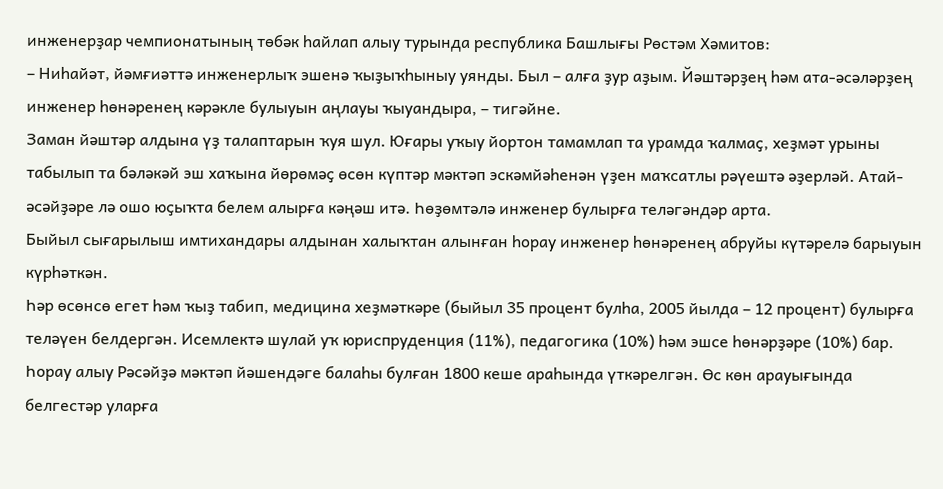инженерҙар чемпионатының төбәк һайлап алыу турында республика Башлығы Рөстәм Хәмитов:
– Ниһайәт, йәмғиәттә инженерлыҡ эшенә ҡыҙыҡһыныу уянды. Был – алға ҙур аҙым. Йәштәрҙең һәм ата-әсәләрҙең инженер һөнәренең кәрәкле булыуын аңлауы ҡыуандыра, – тигәйне.
Заман йәштәр алдына үҙ талаптарын ҡуя шул. Юғары уҡыу йортон тамамлап та урамда ҡалмаҫ, хеҙмәт урыны табылып та бәләкәй эш хаҡына йөрөмәҫ өсөн күптәр мәктәп эскәмйәһенән үҙен маҡсатлы рәүештә әҙерләй. Атай-әсәйҙәре лә ошо юҫыҡта белем алырға кәңәш итә. Һөҙөмтәлә инженер булырға теләгәндәр арта.
Быйыл сығарылыш имтихандары алдынан халыҡтан алынған һорау инженер һөнәренең абруйы күтәрелә барыуын күрһәткән.
Һәр өсөнсө егет һәм ҡыҙ табип, медицина хеҙмәткәре (быйыл 35 процент булһа, 2005 йылда – 12 процент) булырға теләүен белдергән. Исемлектә шулай уҡ юриспруденция (11%), педагогика (10%) һәм эшсе һөнәрҙәре (10%) бар.
Һорау алыу Рәсәйҙә мәктәп йәшендәге балаһы булған 1800 кеше араһында үткәрелгән. Өс көн арауығында белгестәр уларға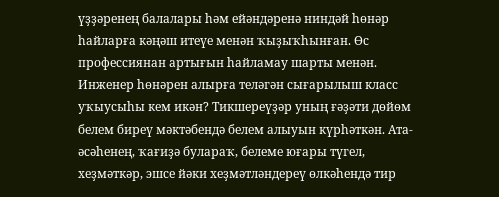үҙҙәренең балалары һәм ейәндәренә ниндәй һөнәр һайларға кәңәш итеүе менән ҡыҙыҡһынған. Өс профессиянан артығын һайламау шарты менән.
Инженер һөнәрен алырға теләгән сығарылыш класс уҡыусыһы кем икән? Тикшереүҙәр уның ғәҙәти дөйөм белем биреү мәктәбендә белем алыуын күрһәткән. Ата-әсәһенең, ҡағиҙә булараҡ, белеме юғары түгел, хеҙмәткәр, эшсе йәки хеҙмәтләндереү өлкәһендә тир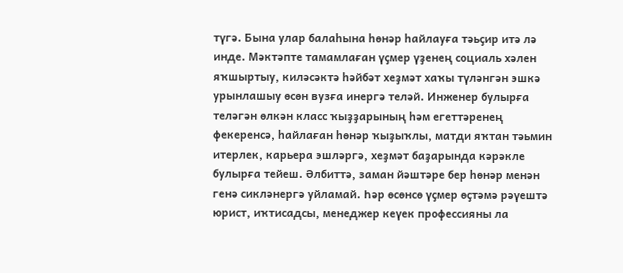түгә. Бына улар балаһына һөнәр һайлауға тәьҫир итә лә инде. Мәктәпте тамамлаған үҫмер үҙенең социаль хәлен яҡшыртыу, киләсәктә һәйбәт хеҙмәт хаҡы түләнгән эшкә урынлашыу өсөн вузға инергә теләй. Инженер булырға теләгән өлкән класс ҡыҙҙарының һәм егеттәренең фекеренсә, һайлаған һөнәр ҡыҙыҡлы, матди яҡтан тәьмин итерлек, карьера эшләргә, хеҙмәт баҙарында кәрәкле булырға тейеш. Әлбиттә, заман йәштәре бер һөнәр менән генә сикләнергә уйламай. Һәр өсөнсө үҫмер өҫтәмә рәүештә юрист, иҡтисадсы, менеджер кеүек профессияны ла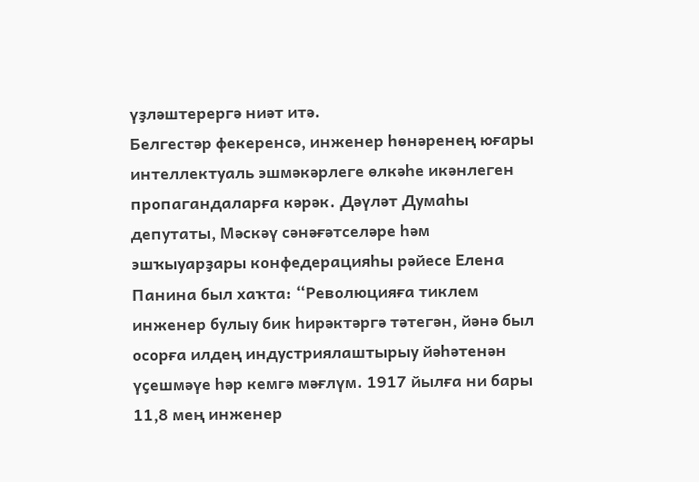үҙләштерергә ниәт итә.
Белгестәр фекеренсә, инженер һөнәренең юғары интеллектуаль эшмәкәрлеге өлкәһе икәнлеген пропагандаларға кәрәк. Дәүләт Думаһы депутаты, Мәскәү сәнәғәтселәре һәм эшҡыуарҙары конфедерацияһы рәйесе Елена Панина был хаҡта: “Революцияға тиклем инженер булыу бик һирәктәргә тәтегән, йәнә был осорға илдең индустриялаштырыу йәһәтенән үҫешмәүе һәр кемгә мәғлүм. 1917 йылға ни бары 11,8 мең инженер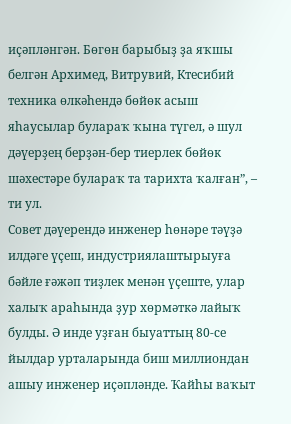иҫәпләнгән. Бөгөн барыбыҙ ҙа яҡшы белгән Архимед, Витрувий, Ктесибий техника өлкәһендә бөйөк асыш яһаусылар булараҡ ҡына түгел, ә шул дәүерҙең берҙән-бер тиерлек бөйөк шәхестәре булараҡ та тарихта ҡалған”, – ти ул.
Совет дәүерендә инженер һөнәре тәүҙә илдәге үҫеш, индустриялаштырыуға бәйле ғәжәп тиҙлек менән үҫеште, улар халыҡ араһында ҙур хөрмәткә лайыҡ булды. Ә инде уҙған быуаттың 80-се йылдар урталарында биш миллиондан ашыу инженер иҫәпләнде. Ҡайһы ваҡыт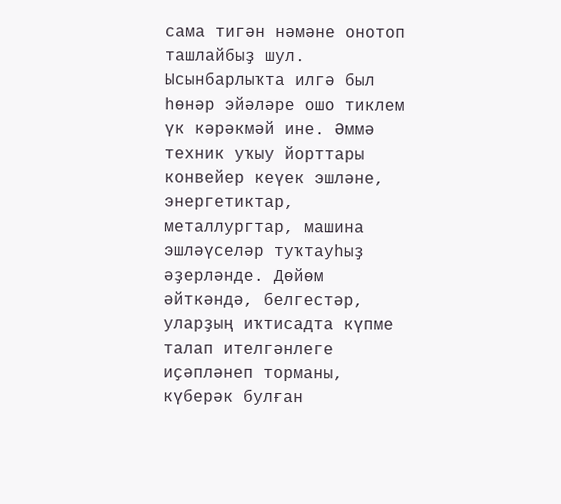сама тигән нәмәне онотоп ташлайбыҙ шул. Ысынбарлыҡта илгә был һөнәр эйәләре ошо тиклем үк кәрәкмәй ине. Әммә техник уҡыу йорттары конвейер кеүек эшләне, энергетиктар, металлургтар, машина эшләүселәр туҡтауһыҙ әҙерләнде. Дөйөм әйткәндә, белгестәр, уларҙың иҡтисадта күпме талап ителгәнлеге иҫәпләнеп торманы, күберәк булған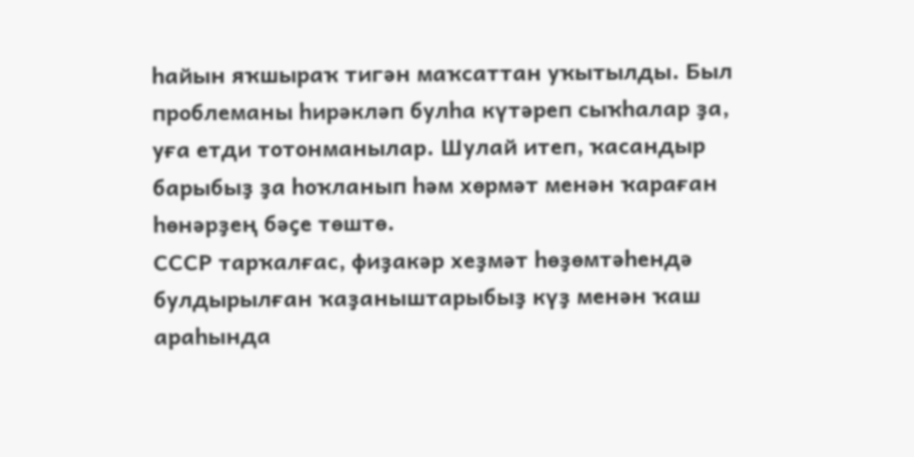һайын яҡшыраҡ тигән маҡсаттан уҡытылды. Был проблеманы һирәкләп булһа күтәреп сыҡһалар ҙа, уға етди тотонманылар. Шулай итеп, ҡасандыр барыбыҙ ҙа һоҡланып һәм хөрмәт менән ҡараған һөнәрҙең бәҫе төштө.
СССР тарҡалғас, фиҙакәр хеҙмәт һөҙөмтәһендә булдырылған ҡаҙаныштарыбыҙ күҙ менән ҡаш араһында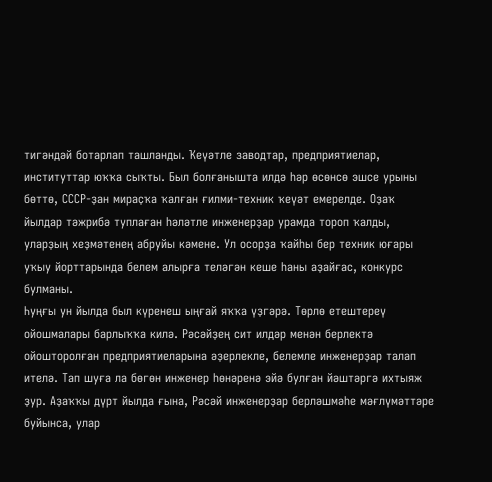тигәндәй ботарлап ташланды. Ҡеүәтле заводтар, предприятиелар, институттар юҡҡа сыҡты. Был болғанышта илдә һәр өсөнсө эшсе урыны бөттө, СССР-ҙан мираҫҡа ҡалған ғилми-техник ҡеүәт емерелде. Оҙаҡ йылдар тәжрибә туплаған һәләтле инженерҙар урамда тороп ҡалды, уларҙың хеҙмәтенең абруйы кәмене. Ул осорҙа ҡайһы бер техник юғары уҡыу йорттарында белем алырға теләгән кеше һаны аҙайғас, конкурс булманы.
Һуңғы ун йылда был күренеш ыңғай яҡҡа үҙгәрә. Төрлө етештереү ойошмалары барлыҡҡа килә. Рәсәйҙең сит илдәр менән берлектә ойошторолған предприятиеларына әҙерлекле, белемле инженерҙар талап ителә. Тап шуға ла бөгөн инженер һөнәренә эйә булған йәштәргә ихтыяж ҙур. Аҙаҡҡы дүрт йылда ғына, Рәсәй инженерҙар берләшмәһе мәғлүмәттәре буйынса, улар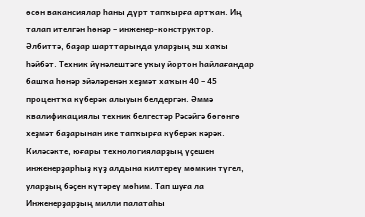өсөн вакансиялар һаны дүрт тапҡырға артҡан. Иң талап ителгән һөнәр – инженер-конструктор.
Әлбиттә, баҙар шарттарында уларҙың эш хаҡы һәйбәт. Техник йүнәлештәге уҡыу йортон һайлағандар башҡа һөнәр эйәләренән хеҙмәт хаҡын 40 – 45 процентҡа күберәк алыуын белдергән. Әммә квалификациялы техник белгестәр Рәсәйгә бөгөнгө хеҙмәт баҙарынан ике тапҡырға күберәк кәрәк.
Киләсәкте, юғары технологияларҙың үҫешен инженерҙарһыҙ күҙ алдына килтереү мөмкин түгел, уларҙың бәҫен күтәреү мөһим. Тап шуға ла Инженерҙарҙың милли палатаһы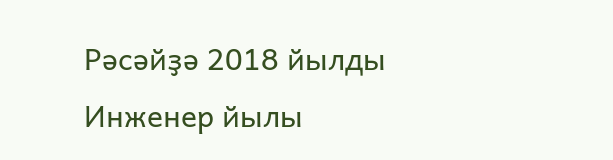Рәсәйҙә 2018 йылды Инженер йылы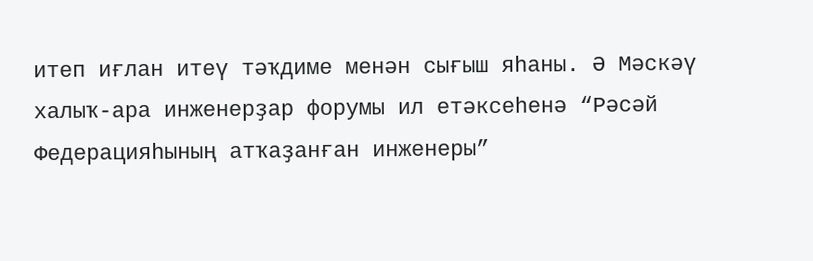итеп иғлан итеү тәҡдиме менән сығыш яһаны. Ә Мәскәү халыҡ-ара инженерҙар форумы ил етәксеһенә “Рәсәй Федерацияһының атҡаҙанған инженеры”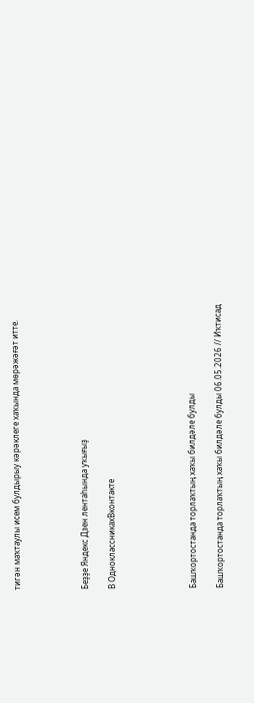тигән маҡтаулы исем булдырыу кәрәклеге хаҡында мөрәжәғәт итте.




Беҙҙе Яндекс Дзен лентаһында уҡығыҙ

В ОдноклассникахВконтакте





Башҡортостанда торлаҡтың хаҡы билдәле булды

Башҡортостанда торлаҡтың хаҡы билдәле булды 06.05.2026 // Иҡтисад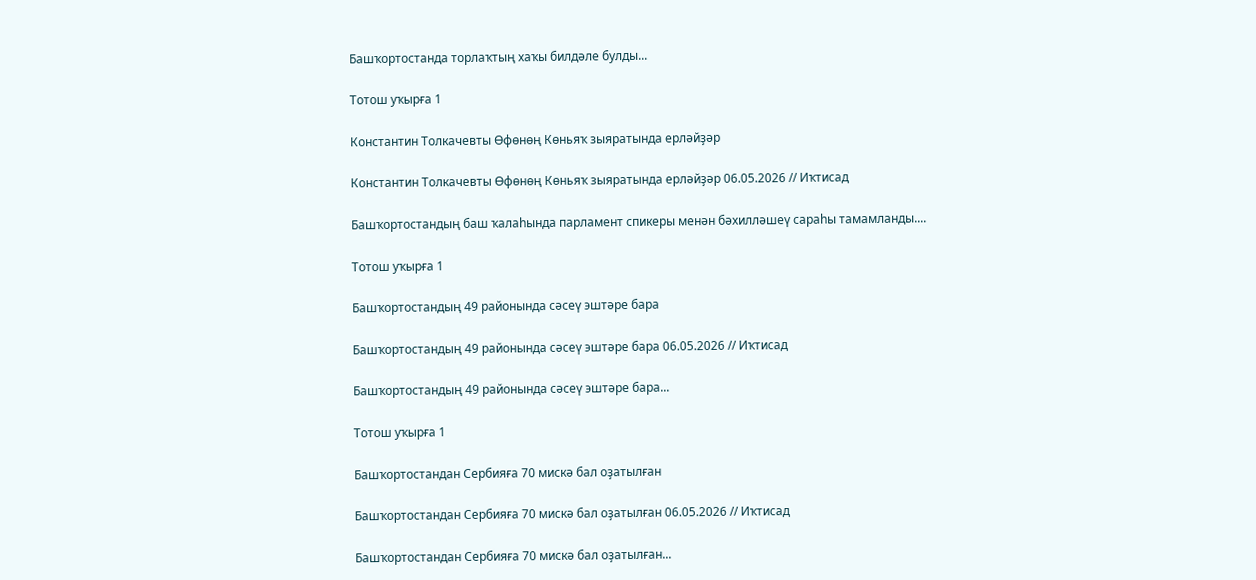Башҡортостанда торлаҡтың хаҡы билдәле булды...

Тотош уҡырға 1

Константин Толкачевты Өфөнөң Көньяҡ зыяратында ерләйҙәр

Константин Толкачевты Өфөнөң Көньяҡ зыяратында ерләйҙәр 06.05.2026 // Иҡтисад

Башҡортостандың баш ҡалаһында парламент спикеры менән бәхилләшеү сараһы тамамланды....

Тотош уҡырға 1

Башҡортостандың 49 районында сәсеү эштәре бара

Башҡортостандың 49 районында сәсеү эштәре бара 06.05.2026 // Иҡтисад

Башҡортостандың 49 районында сәсеү эштәре бара...

Тотош уҡырға 1

Башҡортостандан Сербияға 70 мискә бал оҙатылған

Башҡортостандан Сербияға 70 мискә бал оҙатылған 06.05.2026 // Иҡтисад

Башҡортостандан Сербияға 70 мискә бал оҙатылған...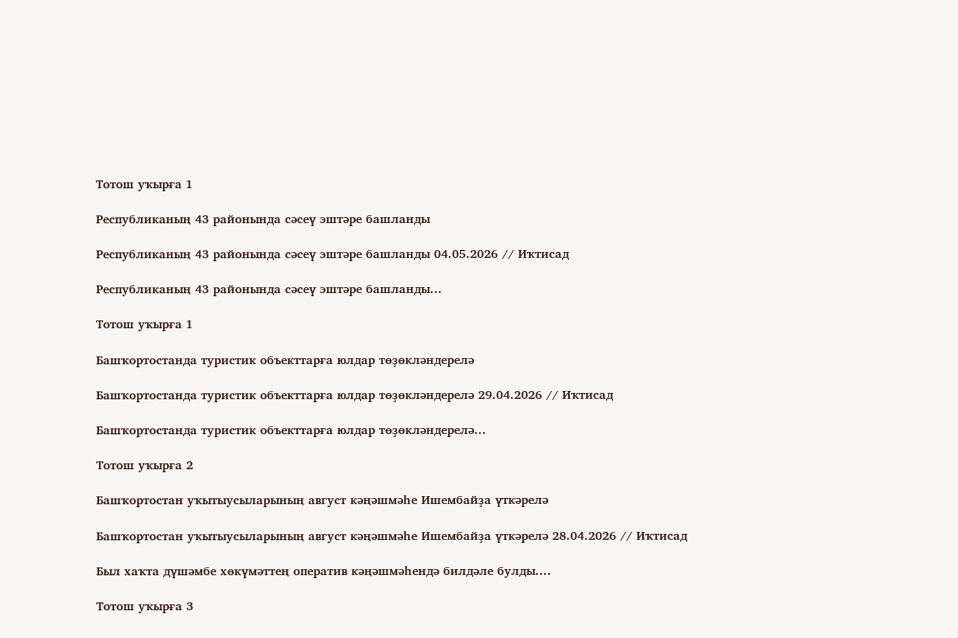Тотош уҡырға 1

Республиканың 43 районында сәсеү эштәре башланды

Республиканың 43 районында сәсеү эштәре башланды 04.05.2026 // Иҡтисад

Республиканың 43 районында сәсеү эштәре башланды...

Тотош уҡырға 1

Башҡортостанда туристик объекттарға юлдар төҙөкләндерелә

Башҡортостанда туристик объекттарға юлдар төҙөкләндерелә 29.04.2026 // Иҡтисад

Башҡортостанда туристик объекттарға юлдар төҙөкләндерелә...

Тотош уҡырға 2

Башҡортостан уҡытыусыларының август кәңәшмәһе Ишембайҙа үткәрелә

Башҡортостан уҡытыусыларының август кәңәшмәһе Ишембайҙа үткәрелә 28.04.2026 // Иҡтисад

Был хаҡта дүшәмбе хөкүмәттең оператив кәңәшмәһендә билдәле булды....

Тотош уҡырға 3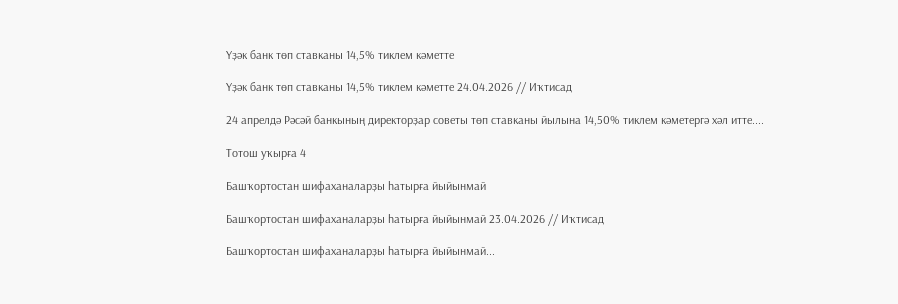Үҙәк банк төп ставканы 14,5% тиклем кәметте

Үҙәк банк төп ставканы 14,5% тиклем кәметте 24.04.2026 // Иҡтисад

24 апрелдә Рәсәй банкының директорҙар советы төп ставканы йылына 14,50% тиклем кәметергә хәл итте....

Тотош уҡырға 4

Башҡортостан шифаханаларҙы һатырға йыйынмай

Башҡортостан шифаханаларҙы һатырға йыйынмай 23.04.2026 // Иҡтисад

Башҡортостан шифаханаларҙы һатырға йыйынмай...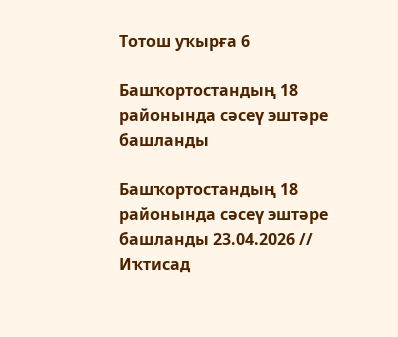Тотош уҡырға 6

Башҡортостандың 18 районында сәсеү эштәре башланды

Башҡортостандың 18 районында сәсеү эштәре башланды 23.04.2026 // Иҡтисад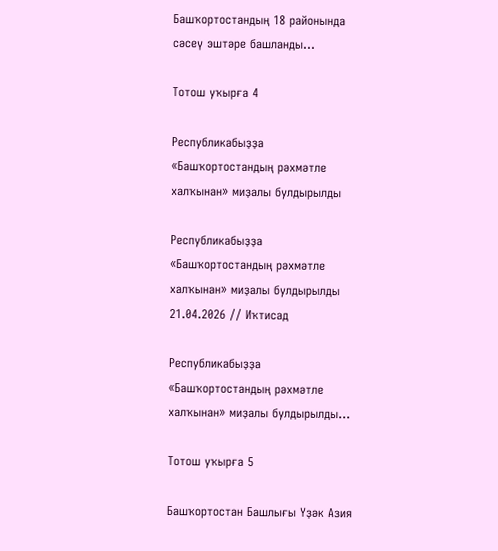Башҡортостандың 18 районында сәсеү эштәре башланды...

Тотош уҡырға 4

Республикабыҙҙа «Башҡортостандың рәхмәтле халҡынан» миҙалы булдырылды

Республикабыҙҙа «Башҡортостандың рәхмәтле халҡынан» миҙалы булдырылды 21.04.2026 // Иҡтисад

Республикабыҙҙа «Башҡортостандың рәхмәтле халҡынан» миҙалы булдырылды...

Тотош уҡырға 5

Башҡортостан Башлығы Үҙәк Азия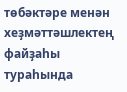төбәктәре менән хеҙмәттәшлектең файҙаһы тураһында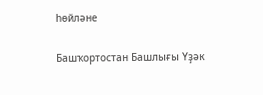һөйләне

Башҡортостан Башлығы Үҙәк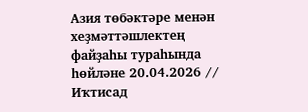Азия төбәктәре менән хеҙмәттәшлектең файҙаһы тураһында һөйләне 20.04.2026 // Иҡтисад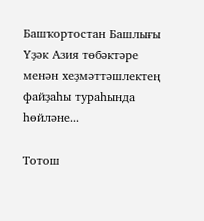Башҡортостан Башлығы Үҙәк Азия төбәктәре менән хеҙмәттәшлектең файҙаһы тураһында һөйләне...

Тотош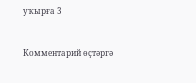уҡырға 3


Комментарий өҫтәргә